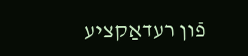פֿון רעדאַקציע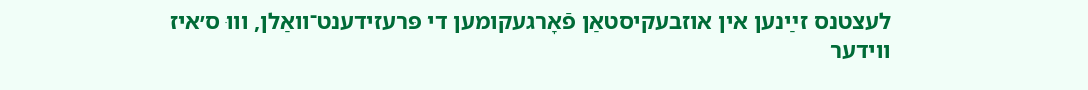לעצטנס זײַנען אין אוזבעקיסטאַן פֿאָרגעקומען די פּרעזידענט־וואַלן, וווּ ס׳איז ווידער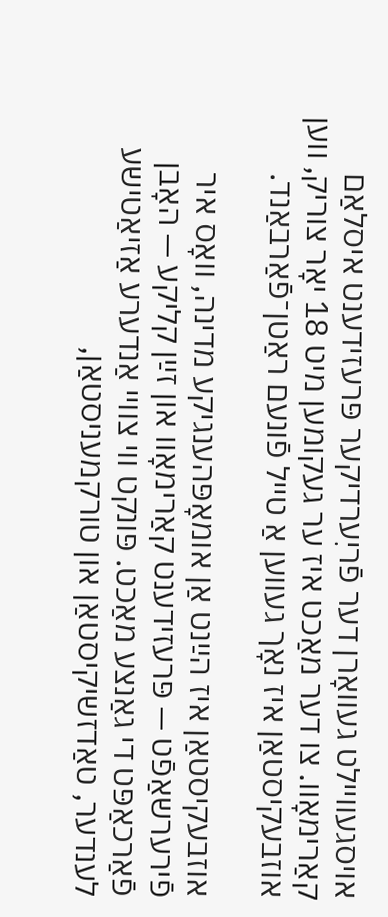אויסגעוויילט געוואָרן דער פֿריִערדיקער פּרעזידענט איסלאַם קאַרימאָוו. צו דער מאַכט איז ער געקומען מיט 18 יאָר צוריק, ווען אוזבעקיסטאַן איז נאָך געווען אַ טייל פֿונעם ראַטן־פֿאַרבאַנד.

אוזבעקיסטאַן איז הײַנט אַן אומאָפּהענגיקע מדינה, וואָס איר פֿירערשאַפֿט — פּרעזידענט קאַרימאָוו און זײַן קליקע — האָבן פֿאַרכאַפּט די גאַנצע מאַכט. פּונקט ווי צוויי אַנדערע אַזיאַטישע לענדער, טאַדזשיקיסטאַן און טורקמעניסטאַן,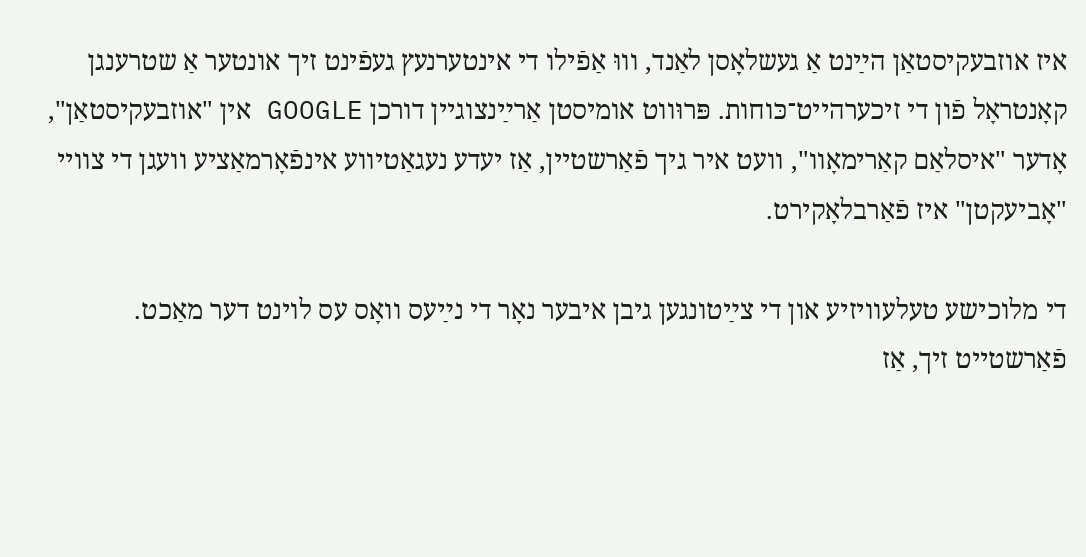איז אוזבעקיסטאַן הײַנט אַ געשלאָסן לאַנד, וווּ אַפֿילו די אינטערנעץ געפֿינט זיך אונטער אַ שטרענגן קאָנטראָל פֿון די זיכערהייט־כּוחות. פּרוּווט אומיסטן אַרײַנצוגיין דורכן GOOGLE אין "אוזבעקיסטאַן", אָדער "איסלאַם קאַרימאָוו", וועט איר גיך פֿאַרשטיין, אַז יעדע נעגאַטיווע אינפֿאָרמאַציע וועגן די צוויי "אָביעקטן" איז פֿאַרבלאָקירט.

די מלוכישע טעלעוויזיע און די צײַטונגען גיבן איבער נאָר די נײַעס וואָס עס לוינט דער מאַכט. פֿאַרשטייט זיך, אַז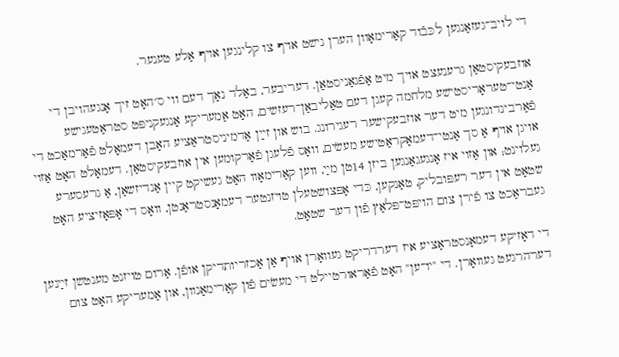די לויב־געזאַנגען לכּבֿוד קאַרימאָוון הערן נישט אויף צו קלינגען אויף אַלע טענער.

אוזבעקיסטאַן גרענעצט אויך מיט אַפֿגאַניסטאַן. דעריבער, באַלד נאָך דעם ווי ס׳האָט זיך אָנגעהויבן די אַנטי־טעראָריסטישע מלחמה קעגן דעם טאַליבאַן־רעזשים, האָט אַמעריקע אָנגעקניפּט סטראַטעגישע פֿאַרבינדונגען מיט דער אוזבעקישער רעגירונג. בוש און זײַן אַדמיניסטראַציע האָבן דעמאָלט פֿאַרמאַכט די אויגן אויף אַ סך אַנטי־דעמאָקראַטישע מעשׂים, וואָס פֿלעגן פֿאָרקומען אין אוזבעקיסטאַן. דעמאָלט האָט אַזוי געלוינט; און אַזוי איז אָנגעגאַנגען ביזן 14טן מײַ, ווען קאַרימאָוו האָט געשיקט קיין אַנדיזשאַן, אַ גרעסערע שטאָט אין דער רעפּובליק, טאַנקען, כּדי אָפּצושטעלן טויזנטער דעמאָנסטראַנטן, וואָס די אָפּאָזיציע האָט געבראַכט צו פֿירן צום הויפּט־פּלאַץ פֿון דער שטאָט.

די דאָזיקע דעמאָנסטראַציע איז דערדריקט געוואָרן אויף אַן אַכזריותדיקן אופֿן. אַרום טויזנט מענטשן זײַנען דערהרגעט געוואָרן. די "יו־ען" האָט פֿאַראורטיילט די מעשׂים פֿון קאַרימאָנוון, און אַמעריקע האָט צום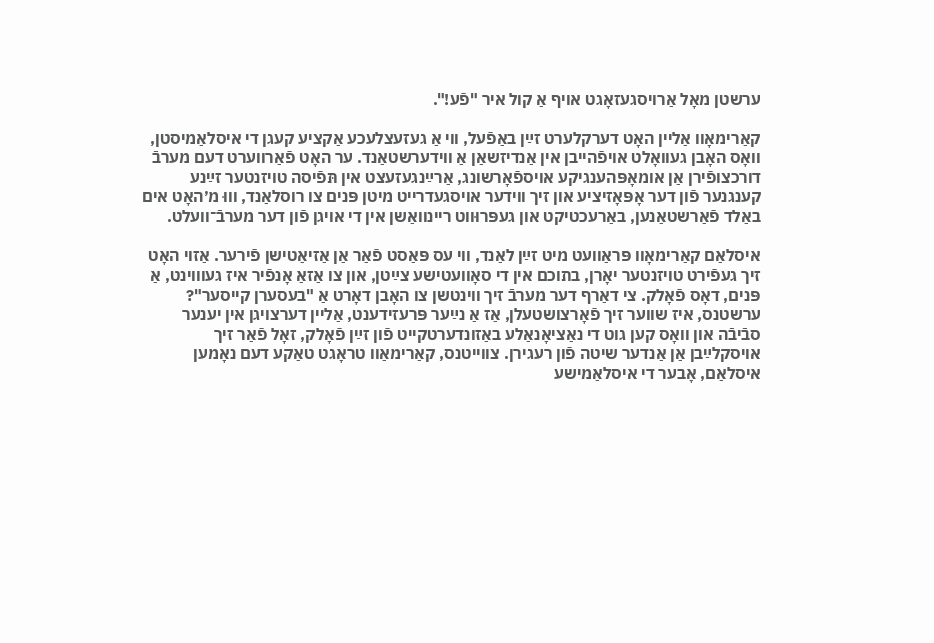ערשטן מאָל אַרויסגעזאָגט אויף אַ קול איר "פֿע!".

קאַרימאָוו אַליין האָט דערקלערט זײַן באַפֿעל, ווי אַ געזעצלעכע אַקציע קעגן די איסלאַמיסטן, וואָס האָבן געוואָלט אויפֿהייבן אין אַנדיזשאַן אַ ווידערשטאַנד. ער האָט פֿאַרווערט דעם מערבֿ דורכצופֿירן אַן אומאָפּהענגיקע אויספֿאָרשונג, אַרײַנגעזעצט אין תּפֿיסה טויזנטער זײַנע קענגנער פֿון דער אָפּאָזיציע און זיך ווידער אויסגעדרייט מיטן פּנים צו רוסלאַנד, וווּ מ׳האָט אים באַלד פֿאַרשטאַנען, באַרעכטיקט און געפּרוּווט ריינוואַשן אין די אויגן פֿון דער מערבֿ־וועלט.

איסלאַם קאַרימאָוו פּראַוועט מיט זײַן לאַנד, ווי עס פּאַסט פֿאַר אַן אַזיאַטישן פֿירער. אַזוי האָט זיך געפֿירט טויזנטער יאָרן, בתוכם אין די סאָוועטישע צײַטן, און צו אַזאַ אָנפֿיר איז געוווינט, אַ פּנים, דאָס פֿאָלק. צי דאַרף דער מערבֿ זיך ווינטשן צו האָבן דאָרט אַ "בעסערן קייסער"? ערשטנס, איז שווער זיך פֿאָרצושטעלן, אַז אַ נײַער פּרעזידענט, אַליין דערצויגן אין יענער סבֿיבֿה און וואָס קען גוט די נאַציאָנאַלע באַזונדערטקייט פֿון זײַן פֿאָלק, זאָל פֿאַר זיך אויסקלײַבן אַן אַנדער שיטה פֿון רעגירן. צווייטנס, קאַרימאַוו טראָגט טאַקע דעם נאָמען איסלאַם, אָבער די איסלאַמישע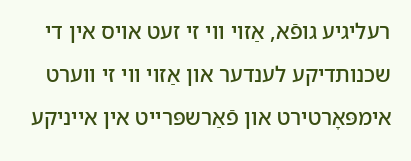רעליגיע גופֿא, אַזוי ווי זי זעט אויס אין די שכנותדיקע לענדער און אַזוי ווי זי ווערט אימפּאָרטירט און פֿאַרשפּרייט אין אייניקע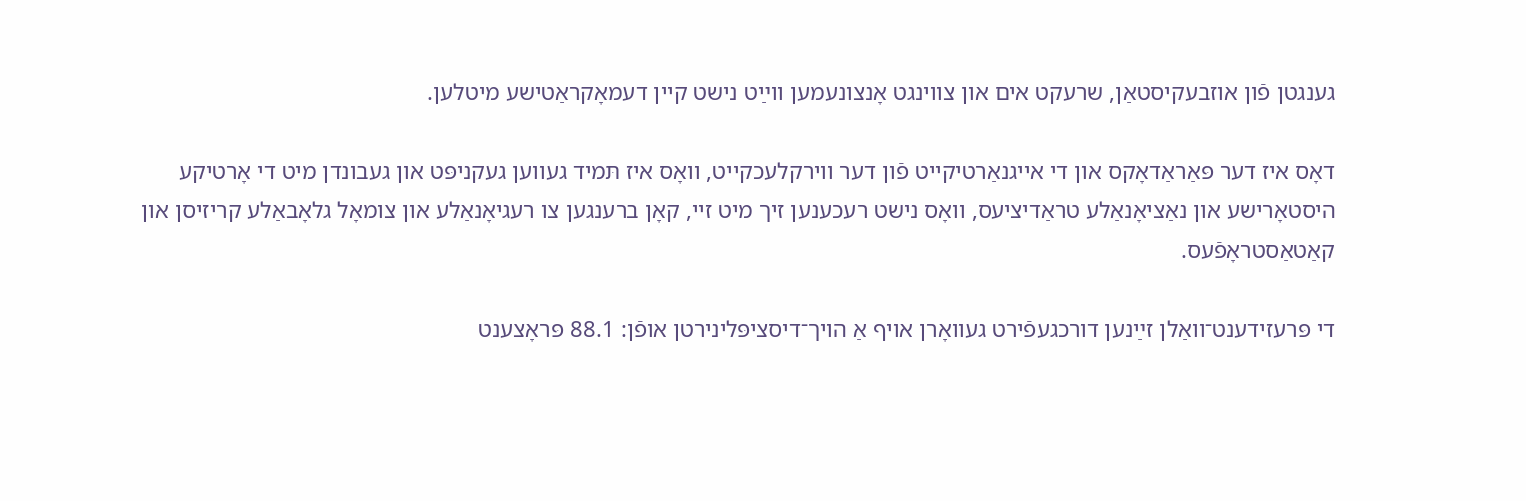גענגטן פֿון אוזבעקיסטאַן, שרעקט אים און צווינגט אָנצונעמען ווײַט נישט קיין דעמאָקראַטישע מיטלען.

דאָס איז דער פּאַראַדאָקס און די אייגנאַרטיקייט פֿון דער ווירקלעכקייט, וואָס איז תּמיד געווען געקניפּט און געבונדן מיט די אָרטיקע היסטאָרישע און נאַציאָנאַלע טראַדיציעס, וואָס נישט רעכענען זיך מיט זיי, קאָן ברענגען צו רעגיאָנאַלע און צומאָל גלאָבאַלע קריזיסן און קאַטאַסטראָפֿעס.

די פּרעזידענט־וואַלן זײַנען דורכגעפֿירט געוואָרן אויף אַ הויך־דיסציפּלינירטן אופֿן: 88.1 פּראָצענט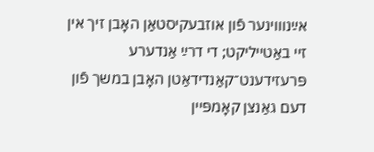אײַנוווינער פֿון אוזבעקיסטאַן האָבן זיך אין זיי באַטייליקט; די דרײַ אַנדערע פּרעזידענט־קאַנדידאַטן האָבן במשך פֿון דעם גאַנצן קאָמפּיין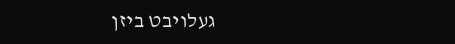געלויבט ביזן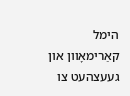הימל קאַרימאָוון און געעצהעט צו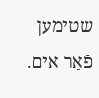שטימען פֿאַר אים.